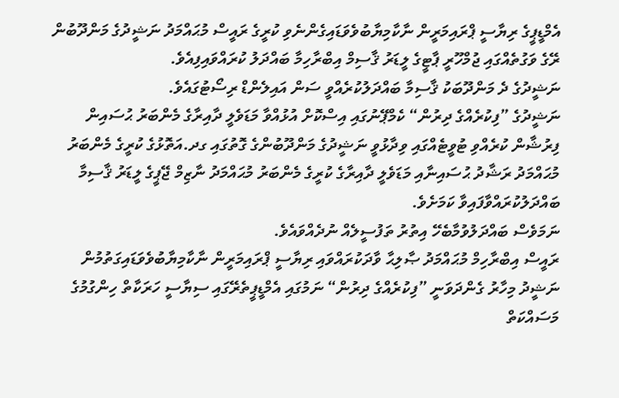އެމްޑީޕީގެ ރިޔާސީ ޕްރައިމަރީން ނާކާމިޔާބުވެވަޑައިގެންނެވި ކުރީގެ ރައީސް މުޙައްމަދު ނަޝީދުގެ މަންދޫބުން ރޭގެ ވަގުތެއްގައި ޖުމްހޫރީ ޕާޓީގެ ލީޑަރު ޤާސިމް އިބްރާހިމާ ބައްދަލު ކުރައްވައިފިއެވެ.
ނަޝީދުގެ ދެ މަންދޫބަކު ޤާސިމާ ބައްދަލުކުރެއްވީ ސަން އައިލެންޑް ރިސޯޓުގައެވެ.
ނަޝީދުގެ ”ފިކުރެއްގެ ދިރުން“ ކެމްޕޭނުގައި އިސްކޮށް އުޅުއްވާ މަޑަވެލީ ދާއިރާގެ މެންބަރު ޙުސައިން ފިރުޝާން ކުރެއްވި ޓުވީޓެއްގައި ވިދާޅުވީ ނަޝީދުގެ މަންދޫބުންގެ ގޮތުގައި ގދ.އަތޮޅުގެ ކުރީގެ މެންބަރު މުޙައްމަދު ރަޝާދު ޙުސައިނާއި މަޑަވެލީ ދާއިރާގެ ކުރީގެ މެންބަރު މުޙައްމަދު ނާޒިމް ޖޭޕީގެ ލީޑަރު ޤާސިމާ ބައްދަލުކުރައްވާފައިވާ ކަމަށެވެ.
ނަމަވެސް ބައްދަލުވުމާބެހޭ އިތުރު ތަފުސީލެއް ނުދެއްވައެވެ.
ރައީސް އިބްރާހިމް މުޙައްމަދު ޞާލިޙާ ވާދަކުރައްވައި ރިޔާސީ ޕްރައިމަރީން ނާކާމިޔާބުވެވަޑައިގަތުމުން ނަޝީދު މިހާރު ގެންދަވަނީ ”ފިކުރެއްގެ ދިރުން“ ނަމުގައި އެމްޑީޕީތެރޭގައި ސިޔާސީ ހަރަކާތް ހިންގުމުގެ މަސައްކަތް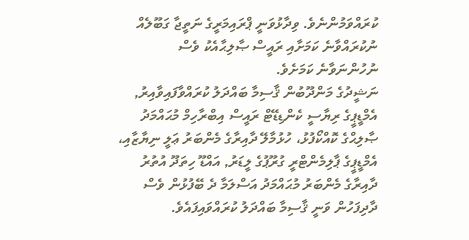ކުރައްވަމުންނެވެ. ވިދާޅުވަނީ ޕްރައިމަރީގެ ނަތީޖާ ގަބޫލެއް ނުކުރައްވާނެ ކަމަށާއި ރައީސް ޞާލިޙާއެކު ވެސް ނުހުންނަވާނެ ކަމަށެވެ.
ނަޝީދުގެ މަންދޫބުން ޤާސިމާ ބައްދަލު ކުރައްވާފައިވާއިރު, އެމްޑީޕީގެ ރިޔާސީ ކެންޑިޑޭޓް ރައީސް އިބްރާހިމް މުޙައްމަދު ޞާލިޙްގެ ކޮއްކޯފުޅު، ހުޅުމާލޭ ދާއިރާގެ މެންބަރު ޢަލީ ނިޔާޒާއި، އެމްޑީޕީގެ ޕާލިމެންޓްރީ ގުރޫޕުގެ ލީޑަރު, އައްޑޫ ހިތަދޫ އުތުރު ދާއިރާގެ މެންބަރު މުޙައްމަދު އަސްލަމާ ދެ ބޭފުޅުން ވެސް ދާދިފަހުން ވަނީ ޤާސިމާ ބައްދަލު ކުރައްވައިފައެވެ.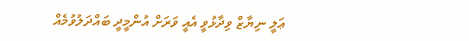ޢަލީ ނިޔާޒް ވިދާޅުވީ އެއީ ވަރަށް އުންމީދީ ބައްދަލުވުމެއް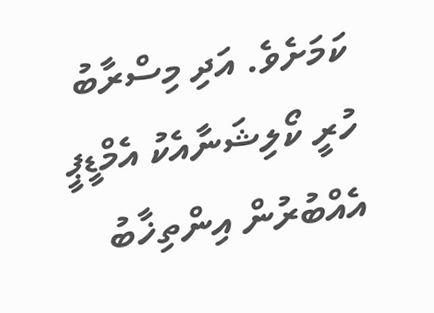ކަމަށެވެ. އަދި މިސްރާބު ހުރީ ކޯލިޝަނާއެކު އެމްޑީޕީ އެއްބުރުން އިންތިޚާބު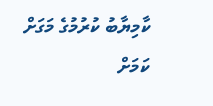ކާމިޔާބު ކުރުމުގެ މަގަށް ކަމަށް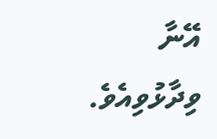އޭނާ ވިދާޅުވިއެވެ.